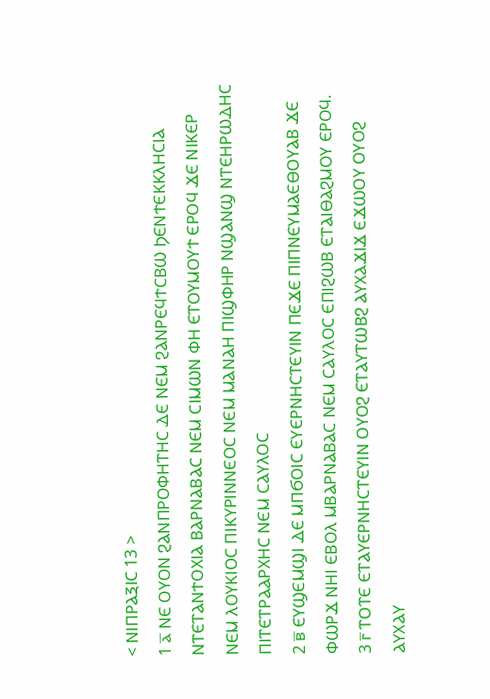< ⲚⲒⲠⲢⲀⲜⲒⲤ 13 >
1 ⲁ̅ ⲚⲈ ⲞⲨⲞⲚ ϨⲀⲚⲠⲢⲞⲪⲎⲦⲎⲤ ⲆⲈ ⲚⲈⲘ ϨⲀⲚⲢⲈϤϮⲤⲂⲰ ϦⲈⲚϮⲈⲔⲔⲖⲎⲤⲒⲀ ⲚⲦⲈⲦⲀⲚϮⲞⲬⲒⲀ ⲂⲀⲢⲚⲀⲂⲀⲤ ⲚⲈⲘ ⲤⲒⲘⲰⲚ ⲪⲎ ⲈⲦⲞⲨⲘⲞⲨϮ ⲈⲢⲞϤ ϪⲈ ⲚⲒⲔⲈⲢ ⲚⲈⲘ ⲖⲞⲨⲔⲒⲞⲤ ⲠⲒⲔⲨⲢⲒⲚⲚⲈⲞⲤ ⲚⲈⲘ ⲘⲀⲚⲀⲎ ⲠⲒϢⲪⲎⲢ ⲚϢⲀⲚϢ ⲚⲦⲈⲎⲢⲰⲆⲎⲤ ⲠⲒⲦⲈⲦⲢⲀⲀⲢⲬⲎⲤ ⲚⲈⲘ ⲤⲀⲨⲖⲞⲤ
2 ⲃ̅ ⲈⲨϢⲈⲘϢⲒ ⲆⲈ ⲘⲠϬⲞⲒⲤ ⲈⲨⲈⲢⲚⲎⲤⲦⲈⲨⲒⲚ ⲠⲈϪⲈ ⲠⲒⲠⲚⲈⲨⲘⲀⲈⲐⲞⲨⲀⲂ ϪⲈ ⲪⲰⲢϪ ⲚⲎⲒ ⲈⲂⲞⲖ ⲘⲂⲀⲢⲚⲀⲂⲀⲤ ⲚⲈⲘ ⲤⲀⲨⲖⲞⲤ ⲈⲠⲒϨⲰⲂ ⲈⲦⲀⲒⲐⲀϨⲘⲞⲨ ⲈⲢⲞϤ.
3 ⲅ̅ ⲦⲞⲦⲈ ⲈⲦⲀⲨⲈⲢⲚⲎⲤⲦⲈⲨⲒⲚ ⲞⲨⲞϨ ⲈⲦⲀⲨⲦⲰⲂϨ ⲀⲨⲬⲀϪⲒϪ ⲈϪⲰⲞⲨ ⲞⲨⲞϨ ⲀⲨⲬⲀⲨ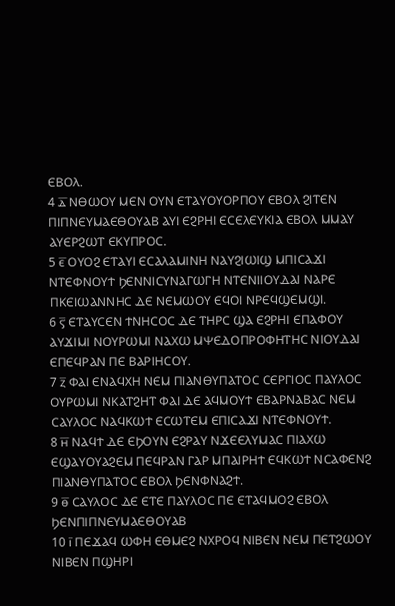ⲈⲂⲞⲖ.
4 ⲇ̅ ⲚⲐⲰⲞⲨ ⲘⲈⲚ ⲞⲨⲚ ⲈⲦⲀⲨⲞⲨⲞⲢⲠⲞⲨ ⲈⲂⲞⲖ ϨⲒⲦⲈⲚ ⲠⲒⲠⲚⲈⲨⲘⲀⲈⲐⲞⲨⲀⲂ ⲀⲨⲒ ⲈϨⲢⲎⲒ ⲈⲤⲈⲖⲈⲨⲔⲒⲀ ⲈⲂⲞⲖ ⲘⲘⲀⲨ ⲀⲨⲈⲢϨⲰⲦ ⲈⲔⲨⲠⲢⲞⲤ.
5 ⲉ̅ ⲞⲨⲞϨ ⲈⲦⲀⲨⲒ ⲈⲤⲀⲖⲀⲘⲒⲚⲎ ⲚⲀⲨϨⲒⲰⲒϢ ⲘⲠⲒⲤⲀϪⲒ ⲚⲦⲈⲪⲚⲞⲨϮ ϦⲈⲚⲚⲒⲤⲨⲚⲀⲄⲰⲄⲎ ⲚⲦⲈⲚⲒⲒⲞⲨⲆⲀⲒ ⲚⲀⲢⲈ ⲠⲔⲈⲒⲰⲀⲚⲚⲎⲤ ⲆⲈ ⲚⲈⲘⲰⲞⲨ ⲈϤⲞⲒ ⲚⲢⲈϤϢⲈⲘϢⲒ.
6 ⲋ̅ ⲈⲦⲀⲨⲤⲈⲚ ϮⲚⲎⲤⲞⲤ ⲆⲈ ⲦⲎⲢⲤ ϢⲀ ⲈϨⲢⲎⲒ ⲈⲠⲀⲪⲞⲨ ⲀⲨϪⲒⲘⲒ ⲚⲞⲨⲢⲰⲘⲒ ⲚⲀⲬⲰ ⲘⲮⲈⲆⲞⲠⲢⲞⲪⲎⲦⲎⲤ ⲚⲒⲞⲨⲆⲀⲒ ⲈⲠⲈϤⲢⲀⲚ ⲠⲈ ⲂⲀⲢⲒⲎⲤⲞⲨ.
7 ⲍ̅ ⲪⲀⲒ ⲈⲚⲀϤⲬⲎ ⲚⲈⲘ ⲠⲒⲀⲚⲐⲨⲠⲀⲦⲞⲤ ⲤⲈⲢⲄⲒⲞⲤ ⲠⲀⲨⲖⲞⲤ ⲞⲨⲢⲰⲘⲒ ⲚⲔⲀⲦϨⲎⲦ ⲪⲀⲒ ⲆⲈ ⲀϤⲘⲞⲨϮ ⲈⲂⲀⲢⲚⲀⲂⲀⲤ ⲚⲈⲘ ⲤⲀⲨⲖⲞⲤ ⲚⲀϤⲔⲰϮ ⲈⲤⲰⲦⲈⲘ ⲈⲠⲒⲤⲀϪⲒ ⲚⲦⲈⲪⲚⲞⲨϮ.
8 ⲏ̅ ⲚⲀϤϮ ⲆⲈ ⲈϦⲞⲨⲚ ⲈϨⲢⲀⲨ ⲚϪⲈⲈⲖⲨⲘⲀⲤ ⲠⲒⲀⲬⲰ ⲈϢⲀⲨⲞⲨⲀϨⲈⲘ ⲠⲈϤⲢⲀⲚ ⲄⲀⲢ ⲘⲠⲀⲒⲢⲎϮ ⲈϤⲔⲰϮ ⲚⲤⲀⲪⲈⲚϨ ⲠⲒⲀⲚⲐⲨⲠⲀⲦⲞⲤ ⲈⲂⲞⲖ ϦⲈⲚⲪⲚⲀϨϮ.
9 ⲑ̅ ⲤⲀⲨⲖⲞⲤ ⲆⲈ ⲈⲦⲈ ⲠⲀⲨⲖⲞⲤ ⲠⲈ ⲈⲦⲀϤⲘⲞϨ ⲈⲂⲞⲖ ϦⲈⲚⲠⲒⲠⲚⲈⲨⲘⲀⲈⲐⲞⲨⲀⲂ
10 ⲓ̅ ⲠⲈϪⲀϤ ⲰⲪⲎ ⲈⲐⲘⲈϨ ⲚⲬⲢⲞϤ ⲚⲒⲂⲈⲚ ⲚⲈⲘ ⲠⲈⲦϨⲰⲞⲨ ⲚⲒⲂⲈⲚ ⲠϢⲎⲢⲒ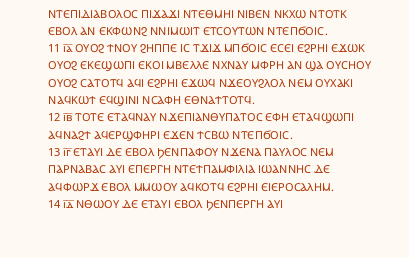ⲚⲦⲈⲠⲒⲆⲒⲀⲂⲞⲖⲞⲤ ⲠⲒϪⲀϪⲒ ⲚⲦⲈⲐⲘⲎⲒ ⲚⲒⲂⲈⲚ ⲚⲔⲬⲰ ⲚⲦⲞⲦⲔ ⲈⲂⲞⲖ ⲀⲚ ⲈⲔⲪⲰⲚϨ ⲚⲚⲒⲘⲰⲒⲦ ⲈⲦⲤⲞⲨⲦⲰⲚ ⲚⲦⲈⲠϬⲞⲒⲤ.
11 ⲓ̅ⲁ̅ ⲞⲨⲞϨ ϮⲚⲞⲨ ϨⲎⲠⲠⲈ ⲒⲤ ⲦϪⲒϪ ⲘⲠϬⲞⲒⲤ ⲈⲤⲈⲒ ⲈϨⲢⲎⲒ ⲈϪⲰⲔ ⲞⲨⲞϨ ⲈⲔⲈϢⲰⲠⲒ ⲈⲔⲞⲒ ⲘⲂⲈⲖⲖⲈ ⲚⲬⲚⲀⲨ ⲘⲪⲢⲎ ⲀⲚ ϢⲀ ⲞⲨⲤⲎⲞⲨ ⲞⲨⲞϨ ⲤⲀⲦⲞⲦϤ ⲀϤⲒ ⲈϨⲢⲎⲒ ⲈϪⲰϤ ⲚϪⲈⲞⲨϨⲖⲞⲖ ⲚⲈⲘ ⲞⲨⲬⲀⲔⲒ ⲚⲀϤⲔⲰϮ ⲈϤϢⲒⲚⲒ ⲚⲤⲀⲪⲎ ⲈⲐⲚⲀϮⲦⲞⲦϤ.
12 ⲓ̅ⲃ̅ ⲦⲞⲦⲈ ⲈⲦⲀϤⲚⲀⲨ ⲚϪⲈⲠⲒⲀⲚⲐⲨⲠⲀⲦⲞⲤ ⲈⲪⲎ ⲈⲦⲀϤϢⲰⲠⲒ ⲀϤⲚⲀϨϮ ⲀϤⲈⲢϢⲪⲎⲢⲒ ⲈϪⲈⲚ ϮⲤⲂⲰ ⲚⲦⲈⲠϬⲞⲒⲤ.
13 ⲓ̅ⲅ̅ ⲈⲦⲀⲨⲒ ⲆⲈ ⲈⲂⲞⲖ ϦⲈⲚⲠⲀⲪⲞⲨ ⲚϪⲈⲚⲀ ⲠⲀⲨⲖⲞⲤ ⲚⲈⲘ ⲠⲀⲢⲚⲀⲂⲀⲤ ⲀⲨⲒ ⲈⲠⲈⲢⲄⲎ ⲚⲦⲈϮⲠⲀⲘⲪⲒⲖⲒⲀ ⲒⲰⲀⲚⲚⲎⲤ ⲆⲈ ⲀϤⲪⲰⲢϪ ⲈⲂⲞⲖ ⲘⲘⲰⲞⲨ ⲀϤⲔⲞⲦϤ ⲈϨⲢⲎⲒ ⲈⲒⲈⲢⲞⲤⲀⲖⲎⲘ.
14 ⲓ̅ⲇ̅ ⲚⲐⲰⲞⲨ ⲆⲈ ⲈⲦⲀⲨⲒ ⲈⲂⲞⲖ ϦⲈⲚⲠⲈⲢⲄⲎ ⲀⲨⲒ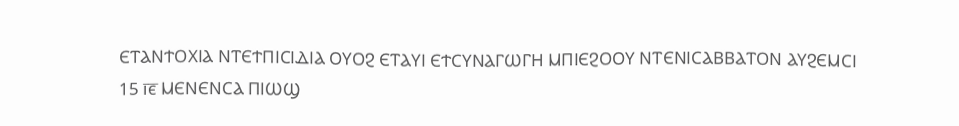ⲈⲦⲀⲚϮⲞⲬⲒⲀ ⲚⲦⲈϮⲠⲒⲤⲒⲆⲒⲀ ⲞⲨⲞϨ ⲈⲦⲀⲨⲒ ⲈϮⲤⲨⲚⲀⲄⲰⲄⲎ ⲘⲠⲒⲈϨⲞⲞⲨ ⲚⲦⲈⲚⲒⲤⲀⲂⲂⲀⲦⲞⲚ ⲀⲨϨⲈⲘⲤⲒ
15 ⲓ̅ⲉ̅ ⲘⲈⲚⲈⲚⲤⲀ ⲠⲒⲰϢ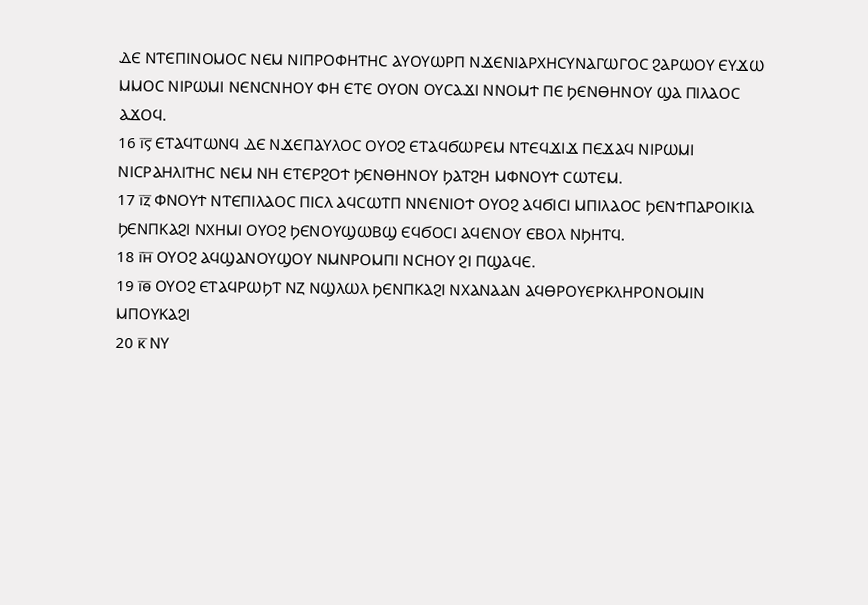ⲆⲈ ⲚⲦⲈⲠⲒⲚⲞⲘⲞⲤ ⲚⲈⲘ ⲚⲒⲠⲢⲞⲪⲎⲦⲎⲤ ⲀⲨⲞⲨⲰⲢⲠ ⲚϪⲈⲚⲒⲀⲢⲬⲎⲤⲨⲚⲀⲄⲰⲄⲞⲤ ϨⲀⲢⲰⲞⲨ ⲈⲨϪⲰ ⲘⲘⲞⲤ ⲚⲒⲢⲰⲘⲒ ⲚⲈⲚⲤⲚⲎⲞⲨ ⲪⲎ ⲈⲦⲈ ⲞⲨⲞⲚ ⲞⲨⲤⲀϪⲒ ⲚⲚⲞⲘϮ ⲠⲈ ϦⲈⲚⲐⲎⲚⲞⲨ ϢⲀ ⲠⲒⲖⲀⲞⲤ ⲀϪⲞϤ.
16 ⲓ̅ⲋ̅ ⲈⲦⲀϤⲦⲰⲚϤ ⲆⲈ ⲚϪⲈⲠⲀⲨⲖⲞⲤ ⲞⲨⲞϨ ⲈⲦⲀϤϬⲰⲢⲈⲘ ⲚⲦⲈϤϪⲒϪ ⲠⲈϪⲀϤ ⲚⲒⲢⲰⲘⲒ ⲚⲒⲤⲢⲀⲎⲖⲒⲦⲎⲤ ⲚⲈⲘ ⲚⲎ ⲈⲦⲈⲢϨⲞϮ ϦⲈⲚⲐⲎⲚⲞⲨ ϦⲀⲦϨⲎ ⲘⲪⲚⲞⲨϮ ⲤⲰⲦⲈⲘ.
17 ⲓ̅ⲍ̅ ⲪⲚⲞⲨϮ ⲚⲦⲈⲠⲒⲖⲀⲞⲤ ⲠⲒⲤⲖ ⲀϤⲤⲰⲦⲠ ⲚⲚⲈⲚⲒⲞϮ ⲞⲨⲞϨ ⲀϤϬⲒⲤⲒ ⲘⲠⲒⲖⲀⲞⲤ ϦⲈⲚϮⲠⲀⲢⲞⲒⲔⲒⲀ ϦⲈⲚⲠⲔⲀϨⲒ ⲚⲬⲎⲘⲒ ⲞⲨⲞϨ ϦⲈⲚⲞⲨϢⲰⲂϢ ⲈϤϬⲞⲤⲒ ⲀϤⲈⲚⲞⲨ ⲈⲂⲞⲖ ⲚϦⲎⲦϤ.
18 ⲓ̅ⲏ̅ ⲞⲨⲞϨ ⲀϤϢⲀⲚⲞⲨϢⲞⲨ ⲚⲘⲚⲢⲞⲘⲠⲒ ⲚⲤⲎⲞⲨ ϨⲒ ⲠϢⲀϤⲈ.
19 ⲓ̅ⲑ̅ ⲞⲨⲞϨ ⲈⲦⲀϤⲢⲰϦⲦ ⲚⲌ ⲚϢⲖⲰⲖ ϦⲈⲚⲠⲔⲀϨⲒ ⲚⲬⲀⲚⲀⲀⲚ ⲀϤⲐⲢⲞⲨⲈⲢⲔⲖⲎⲢⲞⲚⲞⲘⲒⲚ ⲘⲠⲞⲨⲔⲀϨⲒ
20 ⲕ̅ ⲚⲨ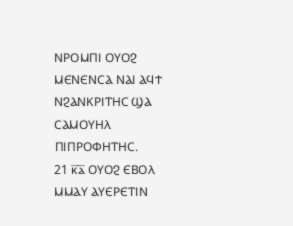ⲚⲢⲞⲘⲠⲒ ⲞⲨⲞϨ ⲘⲈⲚⲈⲚⲤⲀ ⲚⲀⲒ ⲀϤϮ ⲚϨⲀⲚⲔⲢⲒⲦⲎⲤ ϢⲀ ⲤⲀⲘⲞⲨⲎⲖ ⲠⲒⲠⲢⲞⲪⲎⲦⲎⲤ.
21 ⲕ̅ⲁ̅ ⲞⲨⲞϨ ⲈⲂⲞⲖ ⲘⲘⲀⲨ ⲀⲨⲈⲢⲈⲦⲒⲚ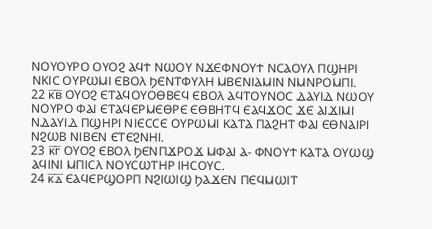ⲚⲞⲨⲞⲨⲢⲞ ⲞⲨⲞϨ ⲀϤϮ ⲚⲰⲞⲨ ⲚϪⲈⲪⲚⲞⲨϮ ⲚⲤⲀⲞⲨⲖ ⲠϢⲎⲢⲒ ⲚⲔⲒⲤ ⲞⲨⲢⲰⲘⲒ ⲈⲂⲞⲖ ϦⲈⲚⲦⲪⲨⲖⲎ ⲘⲂⲈⲚⲒⲀⲘⲒⲚ ⲚⲘⲚⲢⲞⲘⲠⲒ.
22 ⲕ̅ⲃ̅ ⲞⲨⲞϨ ⲈⲦⲀϤⲞⲨⲞⲐⲂⲈϤ ⲈⲂⲞⲖ ⲀϤⲦⲞⲨⲚⲞⲤ ⲆⲀⲨⲒⲆ ⲚⲰⲞⲨ ⲚⲞⲨⲢⲞ ⲪⲀⲒ ⲈⲦⲀϤⲈⲢⲘⲈⲐⲢⲈ ⲈⲐⲂⲎⲦϤ ⲈⲀϤϪⲞⲤ ϪⲈ ⲀⲒϪⲒⲘⲒ ⲚⲆⲀⲨⲒⲆ ⲠϢⲎⲢⲒ ⲚⲒⲈⲤⲤⲈ ⲞⲨⲢⲰⲘⲒ ⲔⲀⲦⲀ ⲠⲀϨⲎⲦ ⲪⲀⲒ ⲈⲐⲚⲀⲒⲢⲒ ⲚϨⲰⲂ ⲚⲒⲂⲈⲚ ⲈⲦⲈϨⲚⲎⲒ.
23 ⲕ̅ⲅ̅ ⲞⲨⲞϨ ⲈⲂⲞⲖ ϦⲈⲚⲠϪⲢⲞϪ ⲘⲪⲀⲒ Ⲁ- ⲪⲚⲞⲨϮ ⲔⲀⲦⲀ ⲞⲨⲰϢ ⲀϤⲒⲚⲒ ⲘⲠⲒⲤⲖ ⲚⲞⲨⲤⲰⲦⲎⲢ ⲒⲎⲤⲞⲨⲤ.
24 ⲕ̅ⲇ̅ ⲈⲀϤⲈⲢϢⲞⲢⲠ ⲚϨⲒⲰⲒϢ ϦⲀϪⲈⲚ ⲠⲈϤⲘⲰⲒⲦ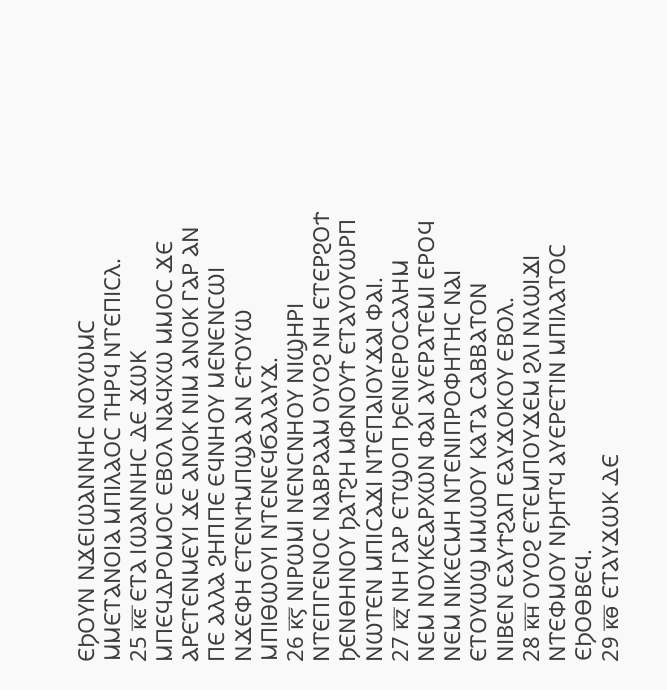ⲈϦⲞⲨⲚ ⲚϪⲈⲒⲰⲀⲚⲚⲎⲤ ⲚⲞⲨⲰⲘⲤ ⲘⲘⲈⲦⲀⲚⲞⲒⲀ ⲘⲠⲒⲖⲀⲞⲤ ⲦⲎⲢϤ ⲚⲦⲈⲠⲒⲤⲖ.
25 ⲕ̅ⲉ̅ ⲈⲦⲀ ⲒⲰⲀⲚⲚⲎⲤ ⲆⲈ ϪⲰⲔ ⲘⲠⲈϤⲆⲢⲞⲘⲞⲤ ⲈⲂⲞⲖ ⲚⲀϤⲬⲰ ⲘⲘⲞⲤ ϪⲈ ⲀⲢⲈⲦⲈⲚⲘⲈⲨⲒ ϪⲈ ⲀⲚⲞⲔ ⲚⲒⲘ ⲀⲚⲞⲔ ⲄⲀⲢ ⲀⲚ ⲠⲈ ⲀⲖⲖⲀ ϨⲎⲠⲠⲈ ⲈϤⲚⲎⲞⲨ ⲘⲈⲚⲈⲚⲤⲰⲒ ⲚϪⲈⲪⲎ ⲈⲦⲈⲚϮⲘⲠϢⲀ ⲀⲚ ⲈϮⲞⲨⲰ ⲘⲠⲒⲐⲰⲞⲨⲒ ⲚⲦⲈⲚⲈϤϬⲀⲖⲀⲨϪ.
26 ⲕ̅ⲋ̅ ⲚⲒⲢⲰⲘⲒ ⲚⲈⲚⲤⲚⲎⲞⲨ ⲚⲒϢⲎⲢⲒ ⲚⲦⲈⲠⲄⲈⲚⲞⲤ ⲚⲀⲂⲢⲀⲀⲘ ⲞⲨⲞϨ ⲚⲎ ⲈⲦⲈⲢϨⲞϮ ϦⲈⲚⲐⲎⲚⲞⲨ ϦⲀⲦϨⲎ ⲘⲪⲚⲞⲨϮ ⲈⲦⲀⲨⲞⲨⲰⲢⲠ ⲚⲰⲦⲈⲚ ⲘⲠⲒⲤⲀϪⲒ ⲚⲦⲈⲠⲀⲒⲞⲨϪⲀⲒ ⲪⲀⲒ.
27 ⲕ̅ⲍ̅ ⲚⲎ ⲄⲀⲢ ⲈⲦϢⲞⲠ ϦⲈⲚⲒⲈⲢⲞⲤⲀⲖⲎⲘ ⲚⲈⲘ ⲚⲞⲨⲔⲈⲀⲢⲬⲰⲚ ⲪⲀⲒ ⲀⲨⲈⲢⲀⲦⲈⲘⲒ ⲈⲢⲞϤ ⲚⲈⲘ ⲚⲒⲔⲈⲤⲘⲎ ⲚⲦⲈⲚⲒⲠⲢⲞⲪⲎⲦⲎⲤ ⲚⲀⲒ ⲈⲦⲞⲨⲰϢ ⲘⲘⲰⲞⲨ ⲔⲀⲦⲀ ⲤⲀⲂⲂⲀⲦⲞⲚ ⲚⲒⲂⲈⲚ ⲈⲀⲨϮϨⲀⲠ ⲈⲀⲨϪⲞⲔⲞⲨ ⲈⲂⲞⲖ.
28 ⲕ̅ⲏ̅ ⲞⲨⲞϨ ⲈⲦⲈⲘⲠⲞⲨϪⲈⲘ ϨⲖⲒ ⲚⲖⲰⲒϪⲒ ⲚⲦⲈⲪⲘⲞⲨ ⲚϦⲎⲦϤ ⲀⲨⲈⲢⲈⲦⲒⲚ ⲘⲠⲒⲖⲀⲦⲞⲤ ⲈϦⲞⲐⲂⲈϤ.
29 ⲕ̅ⲑ̅ ⲈⲦⲀⲨϪⲰⲔ ⲆⲈ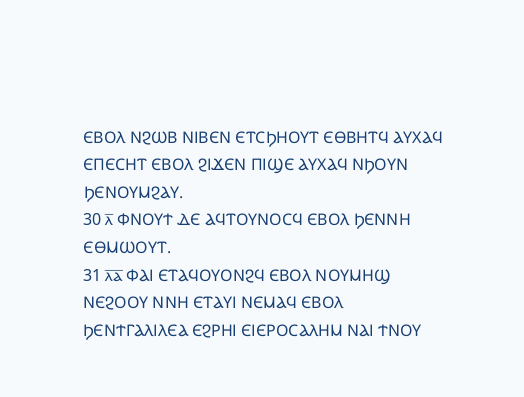ⲈⲂⲞⲖ ⲚϨⲰⲂ ⲚⲒⲂⲈⲚ ⲈⲦⲤϦⲎⲞⲨⲦ ⲈⲐⲂⲎⲦϤ ⲀⲨⲬⲀϤ ⲈⲠⲈⲤⲎⲦ ⲈⲂⲞⲖ ϨⲒϪⲈⲚ ⲠⲒϢⲈ ⲀⲨⲬⲀϤ ⲚϦⲞⲨⲚ ϦⲈⲚⲞⲨⲘϨⲀⲨ.
30 ⲗ̅ ⲪⲚⲞⲨϮ ⲆⲈ ⲀϤⲦⲞⲨⲚⲞⲤϤ ⲈⲂⲞⲖ ϦⲈⲚⲚⲎ ⲈⲐⲘⲰⲞⲨⲦ.
31 ⲗ̅ⲁ̅ ⲪⲀⲒ ⲈⲦⲀϤⲞⲨⲞⲚϨϤ ⲈⲂⲞⲖ ⲚⲞⲨⲘⲎϢ ⲚⲈϨⲞⲞⲨ ⲚⲚⲎ ⲈⲦⲀⲨⲒ ⲚⲈⲘⲀϤ ⲈⲂⲞⲖ ϦⲈⲚϮⲄⲀⲖⲒⲖⲈⲀ ⲈϨⲢⲎⲒ ⲈⲒⲈⲢⲞⲤⲀⲖⲎⲘ ⲚⲀⲒ ϮⲚⲞⲨ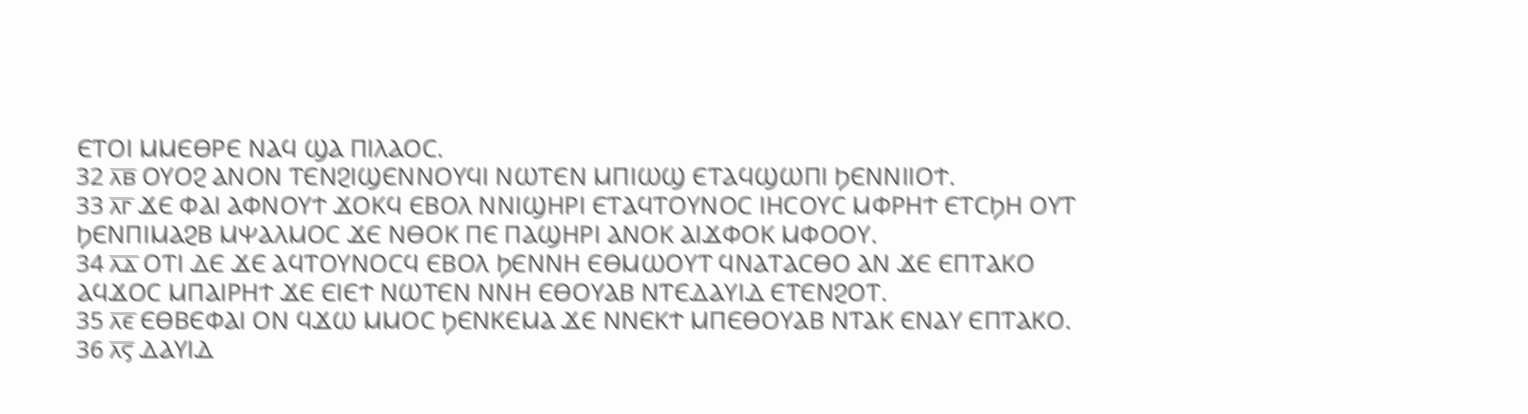ⲈⲦⲞⲒ ⲘⲘⲈⲐⲢⲈ ⲚⲀϤ ϢⲀ ⲠⲒⲖⲀⲞⲤ.
32 ⲗ̅ⲃ̅ ⲞⲨⲞϨ ⲀⲚⲞⲚ ⲦⲈⲚϨⲒϢⲈⲚⲚⲞⲨϤⲒ ⲚⲰⲦⲈⲚ ⲘⲠⲒⲰϢ ⲈⲦⲀϤϢⲰⲠⲒ ϦⲈⲚⲚⲒⲒⲞϮ.
33 ⲗ̅ⲅ̅ ϪⲈ ⲪⲀⲒ ⲀⲪⲚⲞⲨϮ ϪⲞⲔϤ ⲈⲂⲞⲖ ⲚⲚⲒϢⲎⲢⲒ ⲈⲦⲀϤⲦⲞⲨⲚⲞⲤ ⲒⲎⲤⲞⲨⲤ ⲘⲪⲢⲎϮ ⲈⲦⲤϦⲎ ⲞⲨⲦ ϦⲈⲚⲠⲒⲘⲀϨⲂ ⲘⲮⲀⲖⲘⲞⲤ ϪⲈ ⲚⲐⲞⲔ ⲠⲈ ⲠⲀϢⲎⲢⲒ ⲀⲚⲞⲔ ⲀⲒϪⲪⲞⲔ ⲘⲪⲞⲞⲨ.
34 ⲗ̅ⲇ̅ ⲞⲦⲒ ⲆⲈ ϪⲈ ⲀϤⲦⲞⲨⲚⲞⲤϤ ⲈⲂⲞⲖ ϦⲈⲚⲚⲎ ⲈⲐⲘⲰⲞⲨⲦ ϤⲚⲀⲦⲀⲤⲐⲞ ⲀⲚ ϪⲈ ⲈⲠⲦⲀⲔⲞ ⲀϤϪⲞⲤ ⲘⲠⲀⲒⲢⲎϮ ϪⲈ ⲈⲒⲈϮ ⲚⲰⲦⲈⲚ ⲚⲚⲎ ⲈⲐⲞⲨⲀⲂ ⲚⲦⲈⲆⲀⲨⲒⲆ ⲈⲦⲈⲚϨⲞⲦ.
35 ⲗ̅ⲉ̅ ⲈⲐⲂⲈⲪⲀⲒ ⲞⲚ ϤϪⲰ ⲘⲘⲞⲤ ϦⲈⲚⲔⲈⲘⲀ ϪⲈ ⲚⲚⲈⲔϮ ⲘⲠⲈⲐⲞⲨⲀⲂ ⲚⲦⲀⲔ ⲈⲚⲀⲨ ⲈⲠⲦⲀⲔⲞ.
36 ⲗ̅ⲋ̅ ⲆⲀⲨⲒⲆ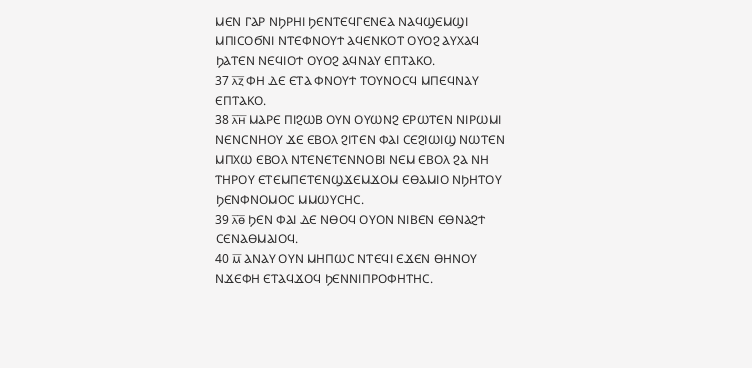ⲘⲈⲚ ⲄⲀⲢ ⲚϦⲢⲎⲒ ϦⲈⲚⲦⲈϤⲄⲈⲚⲈⲀ ⲚⲀϤϢⲈⲘϢⲒ ⲘⲠⲒⲤⲞϬⲚⲒ ⲚⲦⲈⲪⲚⲞⲨϮ ⲀϤⲈⲚⲔⲞⲦ ⲞⲨⲞϨ ⲀⲨⲬⲀϤ ϦⲀⲦⲈⲚ ⲚⲈϤⲒⲞϮ ⲞⲨⲞϨ ⲀϤⲚⲀⲨ ⲈⲠⲦⲀⲔⲞ.
37 ⲗ̅ⲍ̅ ⲪⲎ ⲆⲈ ⲈⲦⲀ ⲪⲚⲞⲨϮ ⲦⲞⲨⲚⲞⲤϤ ⲘⲠⲈϤⲚⲀⲨ ⲈⲠⲦⲀⲔⲞ.
38 ⲗ̅ⲏ̅ ⲘⲀⲢⲈ ⲠⲒϨⲰⲂ ⲞⲨⲚ ⲞⲨⲰⲚϨ ⲈⲢⲰⲦⲈⲚ ⲚⲒⲢⲰⲘⲒ ⲚⲈⲚⲤⲚⲎⲞⲨ ϪⲈ ⲈⲂⲞⲖ ϨⲒⲦⲈⲚ ⲪⲀⲒ ⲤⲈϨⲒⲰⲒϢ ⲚⲰⲦⲈⲚ ⲘⲠⲬⲰ ⲈⲂⲞⲖ ⲚⲦⲈⲚⲈⲦⲈⲚⲚⲞⲂⲒ ⲚⲈⲘ ⲈⲂⲞⲖ ϨⲀ ⲚⲎ ⲦⲎⲢⲞⲨ ⲈⲦⲈⲘⲠⲈⲦⲈⲚϢϪⲈⲘϪⲞⲘ ⲈⲐⲀⲘⲒⲞ ⲚϦⲎⲦⲞⲨ ϦⲈⲚⲪⲚⲞⲘⲞⲤ ⲘⲘⲰⲨⲤⲎⲤ.
39 ⲗ̅ⲑ̅ ϦⲈⲚ ⲪⲀⲒ ⲆⲈ ⲚⲐⲞϤ ⲞⲨⲞⲚ ⲚⲒⲂⲈⲚ ⲈⲐⲚⲀϨϮ ⲤⲈⲚⲀⲐⲘⲀⲒⲞϤ.
40 ⲙ̅ ⲀⲚⲀⲨ ⲞⲨⲚ ⲘⲎⲠⲰⲤ ⲚⲦⲈϤⲒ ⲈϪⲈⲚ ⲐⲎⲚⲞⲨ ⲚϪⲈⲪⲎ ⲈⲦⲀϤϪⲞϤ ϦⲈⲚⲚⲒⲠⲢⲞⲪⲎⲦⲎⲤ.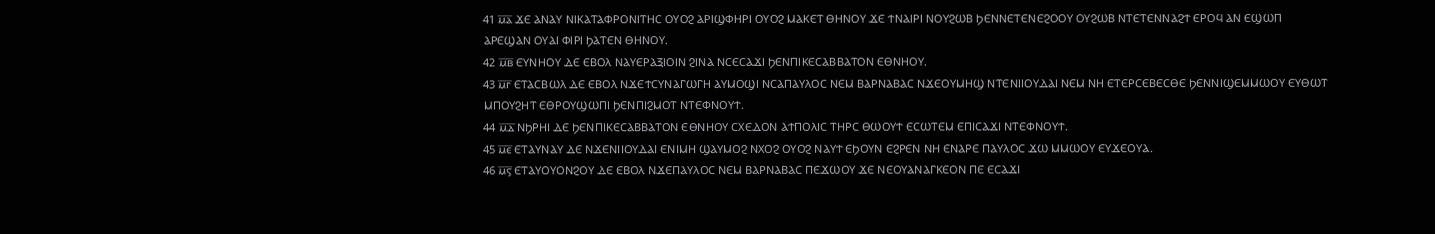41 ⲙ̅ⲁ̅ ϪⲈ ⲀⲚⲀⲨ ⲚⲒⲔⲀⲦⲀⲪⲢⲞⲚⲒⲦⲎⲤ ⲞⲨⲞϨ ⲀⲢⲒϢⲪⲎⲢⲒ ⲞⲨⲞϨ ⲘⲀⲔⲈⲦ ⲐⲎⲚⲞⲨ ϪⲈ ϮⲚⲀⲒⲢⲒ ⲚⲞⲨϨⲰⲂ ϦⲈⲚⲚⲈⲦⲈⲚⲈϨⲞⲞⲨ ⲞⲨϨⲰⲂ ⲚⲦⲈⲦⲈⲚⲚⲀϨϮ ⲈⲢⲞϤ ⲀⲚ ⲈϢⲰⲠ ⲀⲢⲈϢⲀⲚ ⲞⲨⲀⲒ ⲪⲒⲢⲒ ϦⲀⲦⲈⲚ ⲐⲎⲚⲞⲨ.
42 ⲙ̅ⲃ̅ ⲈⲨⲚⲎⲞⲨ ⲆⲈ ⲈⲂⲞⲖ ⲚⲀⲨⲈⲢⲀⲜⲒⲞⲒⲚ ϨⲒⲚⲀ ⲚⲤⲈⲤⲀϪⲒ ϦⲈⲚⲠⲒⲔⲈⲤⲀⲂⲂⲀⲦⲞⲚ ⲈⲐⲚⲎⲞⲨ.
43 ⲙ̅ⲅ̅ ⲈⲦⲀⲤⲂⲰⲖ ⲆⲈ ⲈⲂⲞⲖ ⲚϪⲈϮⲤⲨⲚⲀⲄⲰⲄⲎ ⲀⲨⲘⲞϢⲒ ⲚⲤⲀⲠⲀⲨⲖⲞⲤ ⲚⲈⲘ ⲂⲀⲢⲚⲀⲂⲀⲤ ⲚϪⲈⲞⲨⲘⲎϢ ⲚⲦⲈⲚⲒⲒⲞⲨⲆⲀⲒ ⲚⲈⲘ ⲚⲎ ⲈⲦⲈⲢⲤⲈⲂⲈⲤⲐⲈ ϦⲈⲚⲚⲒϢⲈⲘⲘⲰⲞⲨ ⲈⲨⲐⲰⲦ ⲘⲠⲞⲨϨⲎⲦ ⲈⲐⲢⲞⲨϢⲰⲠⲒ ϦⲈⲚⲠⲒϨⲘⲞⲦ ⲚⲦⲈⲪⲚⲞⲨϮ.
44 ⲙ̅ⲇ̅ ⲚϦⲢⲎⲒ ⲆⲈ ϦⲈⲚⲠⲒⲔⲈⲤⲀⲂⲂⲀⲦⲞⲚ ⲈⲐⲚⲎⲞⲨ ⲤⲬⲈⲆⲞⲚ ⲀϮⲠⲞⲖⲒⲤ ⲦⲎⲢⲤ ⲐⲰⲞⲨϮ ⲈⲤⲰⲦⲈⲘ ⲈⲠⲒⲤⲀϪⲒ ⲚⲦⲈⲪⲚⲞⲨϮ.
45 ⲙ̅ⲉ̅ ⲈⲦⲀⲨⲚⲀⲨ ⲆⲈ ⲚϪⲈⲚⲒⲒⲞⲨⲆⲀⲒ ⲈⲚⲒⲘⲎ ϢⲀⲨⲘⲞϨ ⲚⲬⲞϨ ⲞⲨⲞϨ ⲚⲀⲨϮ ⲈϦⲞⲨⲚ ⲈϨⲢⲈⲚ ⲚⲎ ⲈⲚⲀⲢⲈ ⲠⲀⲨⲖⲞⲤ ϪⲰ ⲘⲘⲰⲞⲨ ⲈⲨϪⲈⲞⲨⲀ.
46 ⲙ̅ⲋ̅ ⲈⲦⲀⲨⲞⲨⲞⲚϨⲞⲨ ⲆⲈ ⲈⲂⲞⲖ ⲚϪⲈⲠⲀⲨⲖⲞⲤ ⲚⲈⲘ ⲂⲀⲢⲚⲀⲂⲀⲤ ⲠⲈϪⲰⲞⲨ ϪⲈ ⲚⲈⲞⲨⲀⲚⲀⲄⲔⲈⲞⲚ ⲠⲈ ⲈⲤⲀϪⲒ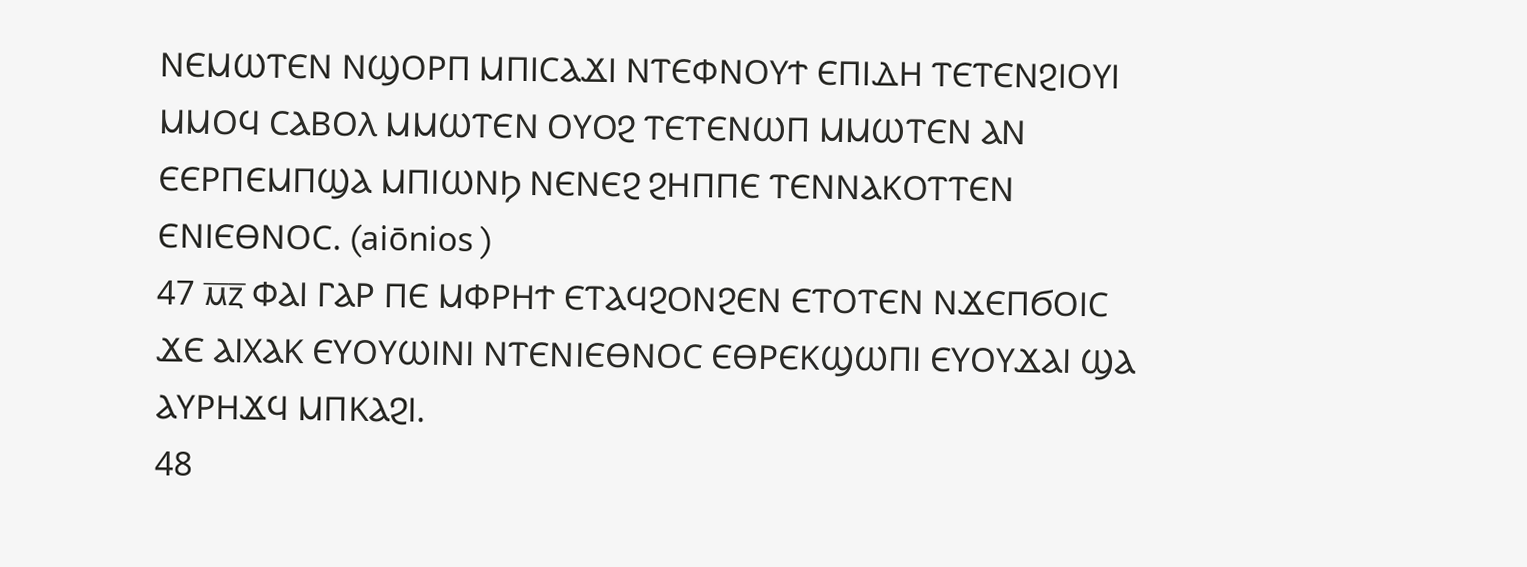ⲚⲈⲘⲰⲦⲈⲚ ⲚϢⲞⲢⲠ ⲘⲠⲒⲤⲀϪⲒ ⲚⲦⲈⲪⲚⲞⲨϮ ⲈⲠⲒⲆⲎ ⲦⲈⲦⲈⲚϨⲒⲞⲨⲒ ⲘⲘⲞϤ ⲤⲀⲂⲞⲖ ⲘⲘⲰⲦⲈⲚ ⲞⲨⲞϨ ⲦⲈⲦⲈⲚⲰⲠ ⲘⲘⲰⲦⲈⲚ ⲀⲚ ⲈⲈⲢⲠⲈⲘⲠϢⲀ ⲘⲠⲒⲰⲚϦ ⲚⲈⲚⲈϨ ϨⲎⲠⲠⲈ ⲦⲈⲚⲚⲀⲔⲞⲦⲦⲈⲚ ⲈⲚⲒⲈⲐⲚⲞⲤ. (aiōnios )
47 ⲙ̅ⲍ̅ ⲪⲀⲒ ⲄⲀⲢ ⲠⲈ ⲘⲪⲢⲎϮ ⲈⲦⲀϤϨⲞⲚϨⲈⲚ ⲈⲦⲞⲦⲈⲚ ⲚϪⲈⲠϬⲞⲒⲤ ϪⲈ ⲀⲒⲬⲀⲔ ⲈⲨⲞⲨⲰⲒⲚⲒ ⲚⲦⲈⲚⲒⲈⲐⲚⲞⲤ ⲈⲐⲢⲈⲔϢⲰⲠⲒ ⲈⲨⲞⲨϪⲀⲒ ϢⲀ ⲀⲨⲢⲎϪϤ ⲘⲠⲔⲀϨⲒ.
48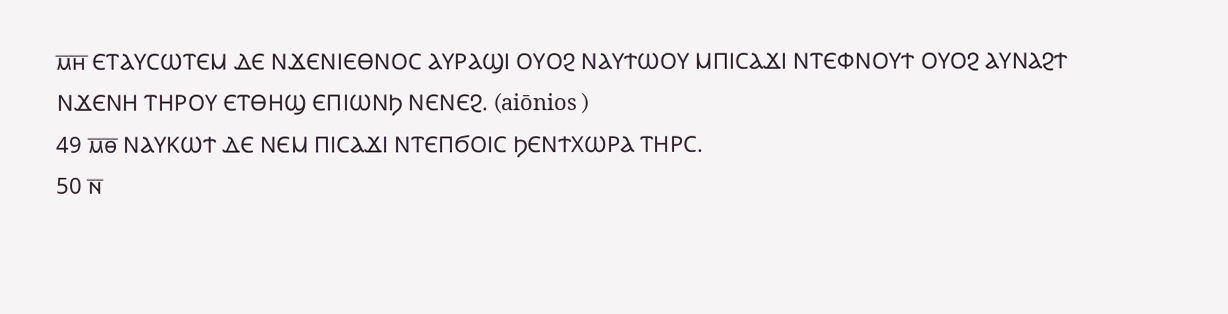ⲙ̅ⲏ̅ ⲈⲦⲀⲨⲤⲰⲦⲈⲘ ⲆⲈ ⲚϪⲈⲚⲒⲈⲐⲚⲞⲤ ⲀⲨⲢⲀϢⲒ ⲞⲨⲞϨ ⲚⲀⲨϮⲰⲞⲨ ⲘⲠⲒⲤⲀϪⲒ ⲚⲦⲈⲪⲚⲞⲨϮ ⲞⲨⲞϨ ⲀⲨⲚⲀϨϮ ⲚϪⲈⲚⲎ ⲦⲎⲢⲞⲨ ⲈⲦⲐⲎϢ ⲈⲠⲒⲰⲚϦ ⲚⲈⲚⲈϨ. (aiōnios )
49 ⲙ̅ⲑ̅ ⲚⲀⲨⲔⲰϮ ⲆⲈ ⲚⲈⲘ ⲠⲒⲤⲀϪⲒ ⲚⲦⲈⲠϬⲞⲒⲤ ϦⲈⲚϮⲬⲰⲢⲀ ⲦⲎⲢⲤ.
50 ⲛ̅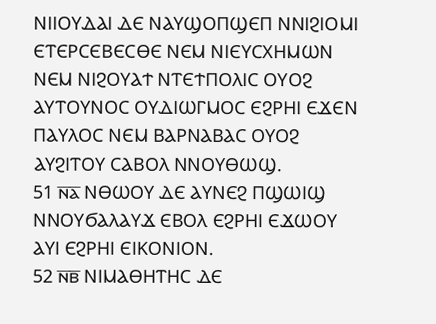ⲚⲒⲒⲞⲨⲆⲀⲒ ⲆⲈ ⲚⲀⲨϢⲞⲠϢⲈⲠ ⲚⲚⲒϨⲒⲞⲘⲒ ⲈⲦⲈⲢⲤⲈⲂⲈⲤⲐⲈ ⲚⲈⲘ ⲚⲒⲈⲨⲤⲬⲎⲘⲰⲚ ⲚⲈⲘ ⲚⲒϨⲞⲨⲀϮ ⲚⲦⲈϮⲠⲞⲖⲒⲤ ⲞⲨⲞϨ ⲀⲨⲦⲞⲨⲚⲞⲤ ⲞⲨⲆⲒⲰⲄⲘⲞⲤ ⲈϨⲢⲎⲒ ⲈϪⲈⲚ ⲠⲀⲨⲖⲞⲤ ⲚⲈⲘ ⲂⲀⲢⲚⲀⲂⲀⲤ ⲞⲨⲞϨ ⲀⲨϨⲒⲦⲞⲨ ⲤⲀⲂⲞⲖ ⲚⲚⲞⲨⲐⲰϢ.
51 ⲛ̅ⲁ̅ ⲚⲐⲰⲞⲨ ⲆⲈ ⲀⲨⲚⲈϨ ⲠϢⲰⲒϢ ⲚⲚⲞⲨϬⲀⲖⲀⲨϪ ⲈⲂⲞⲖ ⲈϨⲢⲎⲒ ⲈϪⲰⲞⲨ ⲀⲨⲒ ⲈϨⲢⲎⲒ ⲈⲒⲔⲞⲚⲒⲞⲚ.
52 ⲛ̅ⲃ̅ ⲚⲒⲘⲀⲐⲎⲦⲎⲤ ⲆⲈ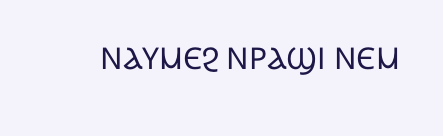ⲚⲀⲨⲘⲈϨ ⲚⲢⲀϢⲒ ⲚⲈⲘ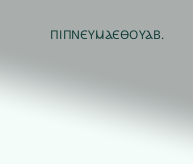ⲠⲒⲠⲚⲈⲨⲘⲀⲈⲐⲞⲨⲀⲂ.